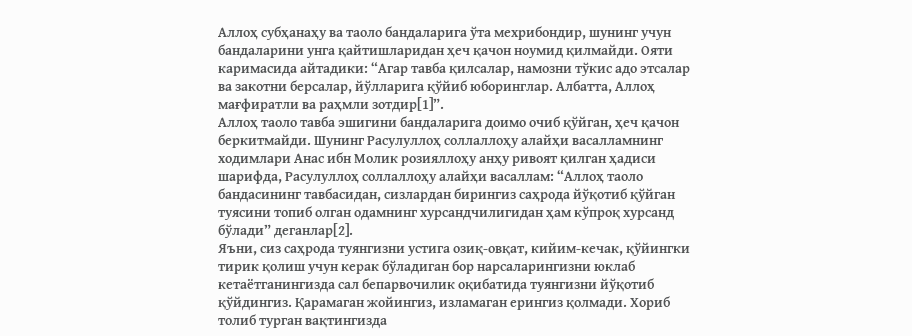Аллоҳ субҳанаҳу ва таоло бандаларига ўта мехрибондир, шунинг учун бандаларини унга қайтишларидан ҳеч қачон ноумид қилмайди. Ояти каримасида айтадики: “Агар тавба қилсалар, намозни тўкис адо этсалар ва закотни берсалар, йўлларига қўйиб юборинглар. Албатта, Аллоҳ мағфиратли ва раҳмли зотдир[1]”.
Аллоҳ таоло тавба эшигини бандаларига доимо очиб қўйган, ҳеч қачон беркитмайди. Шунинг Расулуллоҳ соллаллоҳу алайҳи васалламнинг ходимлари Анас ибн Молик розияллоҳу анҳу ривоят қилган ҳадиси шарифда, Расулуллоҳ соллаллоҳу алайҳи васаллам: “Аллоҳ таоло бандасининг тавбасидан, сизлардан бирингиз саҳрода йўқотиб қўйган туясини топиб олган одамнинг хурсандчилигидан ҳам кўпроқ хурсанд бўлади” деганлар[2].
Яъни, сиз саҳрода туянгизни устига озиқ-овқат, кийим-кечак, қўйингки тирик қолиш учун керак бўладиган бор нарсаларингизни юклаб кетаётганингизда сал бепарвочилик оқибатида туянгизни йўқотиб қўйдингиз. Қарамаган жойингиз, изламаган ерингиз қолмади. Хориб толиб турган вақтингизда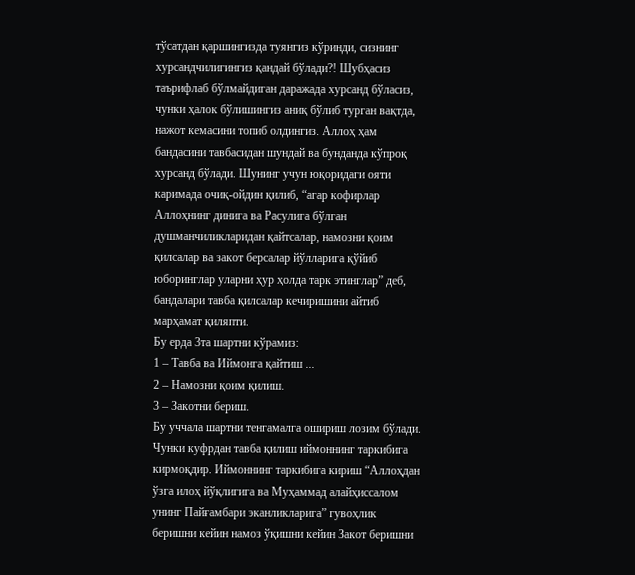тўсатдан қаршингизда туянгиз кўринди, сизнинг хурсандчилигингиз қандай бўлади?! Шубҳасиз таърифлаб бўлмайдиган даражада хурсанд бўласиз, чунки ҳалок бўлишингиз аниқ бўлиб турган вақтда, нажот кемасини топиб олдингиз. Аллоҳ ҳам бандасини тавбасидан шундай ва бунданда кўпроқ хурсанд бўлади. Шунинг учун юқоридаги ояти каримада очиқ-ойдин қилиб, “агар кофирлар Аллоҳнинг динига ва Расулига бўлган душманчиликларидан қайтсалар, намозни қоим қилсалар ва закот берсалар йўлларига қўйиб юборинглар уларни ҳур ҳолда тарк этинглар” деб, бандалари тавба қилсалар кечиришини айтиб марҳамат қиляпти.
Бу ерда 3та шартни кўрамиз:
1 – Тавба ва Иймонга қайтиш ...
2 – Намозни қоим қилиш.
3 – Закотни бериш.
Бу уччала шартни тенгамалга ошириш лозим бўлади. Чунки куфрдан тавба қилиш иймоннинг таркибига кирмоқдир. Иймоннинг таркибига кириш “Аллоҳдан ўзга илоҳ йўқлигига ва Муҳаммад алайҳиссалом унинг Пайғамбари эканликларига” гувоҳлик беришни кейин намоз ўқишни кейин Закот беришни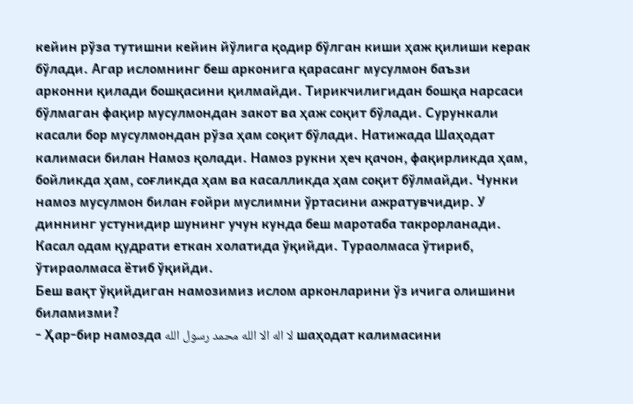кейин рўза тутишни кейин йўлига қодир бўлган киши ҳаж қилиши керак бўлади. Агар исломнинг беш арконига қарасанг мусулмон баъзи арконни қилади бошқасини қилмайди. Тирикчилигидан бошқа нарсаси бўлмаган фақир мусулмондан закот ва ҳаж соқит бўлади. Сурункали касали бор мусулмондан рўза ҳам соқит бўлади. Натижада Шаҳодат калимаси билан Намоз қолади. Намоз рукни ҳеч қачон, фақирликда ҳам, бойликда ҳам, соғликда ҳам ва касалликда ҳам соқит бўлмайди. Чунки намоз мусулмон билан ғойри муслимни ўртасини ажратувчидир. У диннинг устунидир шунинг учун кунда беш маротаба такрорланади. Касал одам қудрати еткан холатида ўқийди. Тураолмаса ўтириб, ўтираолмаса ётиб ўқийди.
Беш вақт ўқийдиган намозимиз ислом арконларини ўз ичига олишини биламизми?
- Ҳар-бир намозда لا اله الا الله محمد رسول الله шаҳодат калимасини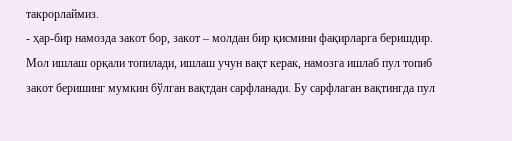такрорлаймиз.
- ҳар-бир намозда закот бор, закот – молдан бир қисмини фақирларга беришдир. Мол ишлаш орқали топилади, ишлаш учун вақт керак, намозга ишлаб пул топиб закот беришинг мумкин бўлган вақтдан сарфланади. Бу сарфлаган вақтингда пул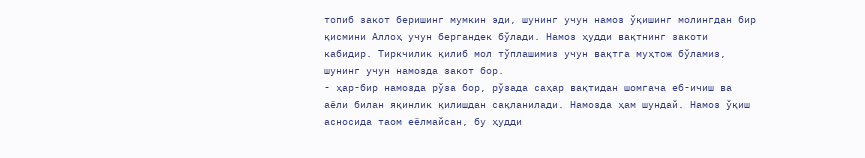топиб закот беришинг мумкин эди, шунинг учун намоз ўқишинг молингдан бир қисмини Аллоҳ учун бергандек бўлади. Намоз ҳудди вақтнинг закоти кабидир. Тиркчилик қилиб мол тўплашимиз учун вақтга муҳтож бўламиз, шунинг учун намозда закот бор.
- ҳар-бир намозда рўза бор, рўзада саҳар вақтидан шомгача еб-ичиш ва аёли билан яқинлик қилишдан сақланилади. Намозда ҳам шундай. Намоз ўқиш асносида таом еёлмайсан, бу ҳудди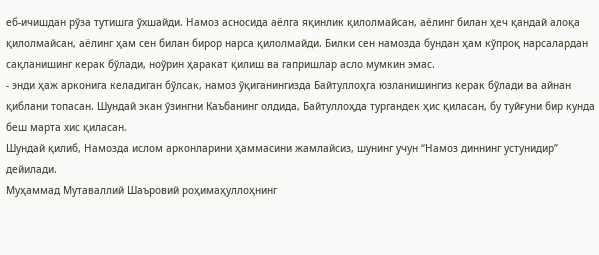еб-ичишдан рўза тутишга ўхшайди. Намоз асносида аёлга яқинлик қилолмайсан, аёлинг билан ҳеч қандай алоқа қилолмайсан, аёлинг ҳам сен билан бирор нарса қилолмайди. Билки сен намозда бундан ҳам кўпроқ нарсалардан сақланишинг керак бўлади, ноўрин ҳаракат қилиш ва гапришлар асло мумкин эмас.
- энди ҳаж арконига келадиган бўлсак, намоз ўқиганингизда Байтуллоҳга юзланишингиз керак бўлади ва айнан қиблани топасан. Шундай экан ўзингни Каъбанинг олдида, Байтуллоҳда тургандек ҳис қиласан, бу туйғуни бир кунда беш марта хис қиласан.
Шундай қилиб, Намозда ислом арконларини ҳаммасини жамлайсиз, шунинг учун “Намоз диннинг устунидир” дейилади.
Муҳаммад Мутаваллий Шаъровий роҳимаҳуллоҳнинг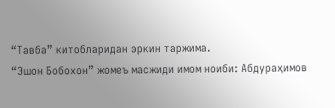“Тавба” китобларидан эркин таржима.
“Эшон Бобохон” жомеъ масжиди имом ноиби: Абдураҳимов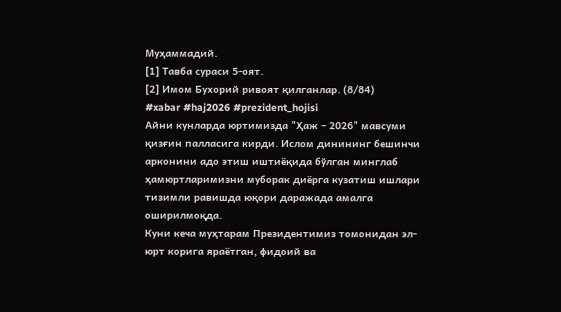Муҳаммадий.
[1] Тавба сураси 5-оят.
[2] Имом Бухорий ривоят қилганлар. (8/84)
#xabar #haj2026 #prezident_hojisi
Айни кунларда юртимизда "Ҳаж – 2026" мавсуми қизғин палласига кирди. Ислом динининг бешинчи арконини адо этиш иштиёқида бўлган минглаб ҳамюртларимизни муборак диёрга кузатиш ишлари тизимли равишда юқори даражада амалга оширилмоқда.
Куни кеча муҳтарам Президентимиз томонидан эл-юрт корига яраётган, фидоий ва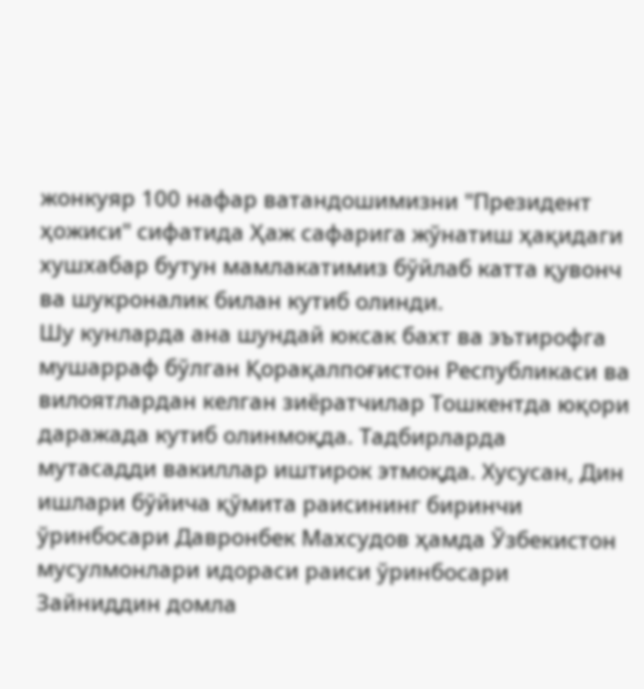жонкуяр 100 нафар ватандошимизни "Президент ҳожиси" сифатида Ҳаж сафарига жўнатиш ҳақидаги хушхабар бутун мамлакатимиз бўйлаб катта қувонч ва шукроналик билан кутиб олинди.
Шу кунларда ана шундай юксак бахт ва эътирофга мушарраф бўлган Қорақалпоғистон Республикаси ва вилоятлардан келган зиёратчилар Тошкентда юқори даражада кутиб олинмоқда. Тадбирларда мутасадди вакиллар иштирок этмоқда. Хусусан, Дин ишлари бўйича қўмита раисининг биринчи ўринбосари Давронбек Махсудов ҳамда Ўзбекистон мусулмонлари идораси раиси ўринбосари Зайниддин домла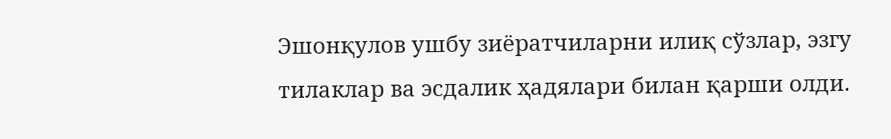Эшонқулов ушбу зиёратчиларни илиқ сўзлар, эзгу тилаклар ва эсдалик ҳадялари билан қарши олди.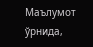Маълумот ўрнида,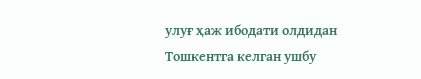улуғ ҳаж ибодати олдидан Тошкентга келган ушбу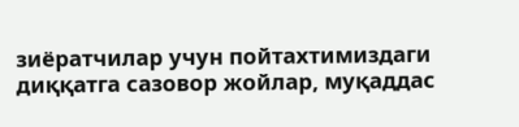зиёратчилар учун пойтахтимиздаги диққатга сазовор жойлар, муқаддас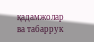қадамжолар ва табаррук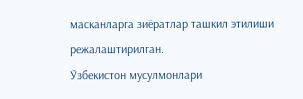масканларга зиёратлар ташкил этилиши режалаштирилган.
Ўзбекистон мусулмонлари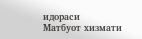идораси
Матбуот хизмати